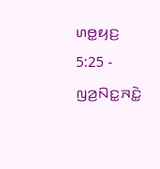ꤛꤥ꤭ꤟꤢ꤬ 5:25 - ꤜꤤ꤬ꤡꤢ꤭ꤏꤢꤧ꤭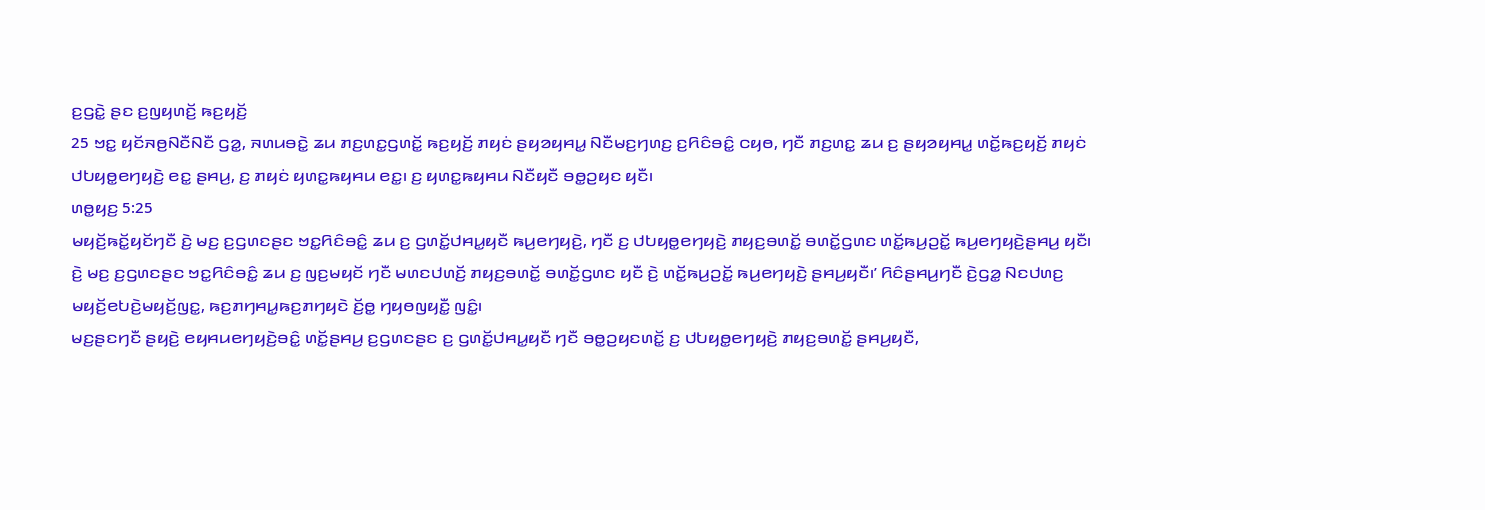ꤢ꤬ꤞꤢꤧ꤭ ꤔꤢ ꤢ꤬ꤜꤟꤛꤢꤩ꤬ ꤒꤢ꤬ꤟꤢꤩ꤬
25 ꤠꤢ꤭ ꤟꤢꤩꤏꤥ꤬ꤡꤢꤪꤡꤢꤪ ꤞꤤ꤭, ꤏꤛꤣꤋꤢꤧ꤭ ꤘꤣ ꤊꤢ꤬ꤛꤢ꤭ꤞꤛꤢꤩ꤭ ꤒꤢ꤬ꤟꤢꤩ꤬ ꤊꤟꤢꤦ ꤔꤟꤤꤟꤌꤣ꤭ ꤡꤢꤪꤗꤢ꤬ꤚꤛꤢ꤬ ꤢ꤬ꤖꤢꤨꤋꤢꤨ꤭ ꤍꤟꤥ, ꤚꤢꤪ ꤊꤢ꤬ꤛꤢ꤭ ꤘꤣ ꤢ꤬ ꤔꤟꤤꤟꤌꤣ꤭ ꤛꤢꤩ꤭ꤒꤢ꤬ꤟꤢꤩ꤬ ꤊꤟꤢꤦ ꤓꤝꤟꤥ꤭ꤕꤚꤟꤢꤧ꤬ ꤕꤢ꤭ ꤔꤌꤣ꤬, ꤢ꤬ ꤊꤟꤢꤦ ꤟꤛꤢ꤭ꤒꤟꤌꤣ ꤕꤢ꤭꤯ ꤢ꤬ ꤟꤛꤢ꤭ꤒꤟꤌꤣ ꤡꤢꤪꤟꤢꤪ ꤋꤥ꤭ꤑꤟꤢ ꤟꤢꤪ꤯
ꤛꤥ꤭ꤟꤢ꤬ 5:25
ꤗꤟꤢꤩ꤬ꤒꤢꤩ꤭ꤟꤢꤩꤚꤢꤪ ꤢꤧ꤬ ꤗꤢ꤬ ꤢ꤬ꤞꤛꤢꤔꤢ ꤠꤢ꤭ꤖꤢꤨꤋꤢꤨ꤭ ꤘꤣ ꤢ꤬ ꤞꤛꤢꤩ꤭ꤓꤌꤣ꤭ꤟꤢꤪ ꤒꤣ꤬ꤕꤚꤟꤢꤧ꤬, ꤚꤢꤪ ꤢ꤬ ꤓꤝꤟꤥ꤭ꤕꤚꤟꤢꤧ꤬ ꤊꤟꤢ꤬ꤋꤛꤢꤩ꤭ ꤋꤛꤢꤩ꤭ꤞꤛꤢ ꤛꤢꤩ꤭ꤒꤣ꤬ꤑꤢꤩ꤭ ꤒꤣ꤬ꤕꤚꤟꤢꤧ꤬ꤔꤌꤣ꤬ ꤟꤢꤪ꤯ ꤢꤧ꤬ ꤗꤢ꤬ ꤢ꤬ꤞꤛꤢꤔꤢ ꤠꤢ꤭ꤖꤢꤨꤋꤢꤨ꤭ ꤘꤣ ꤢ꤬ ꤜꤢ꤬ꤗꤟꤢꤩ ꤚꤢꤪ ꤗꤛꤢꤓꤛꤢꤩ꤬ ꤊꤟꤢ꤬ꤋꤛꤢꤩ꤭ ꤋꤛꤢꤩ꤭ꤞꤛꤢ ꤟꤢꤪ ꤢꤧ꤬ ꤛꤢꤩ꤭ꤒꤣ꤬ꤑꤢꤩ꤭ ꤒꤣ꤬ꤕꤚꤟꤢꤧ꤬ ꤔꤌꤣ꤬ꤟꤢꤪ꤯’ ꤖꤢꤨꤔꤌꤣ꤬ꤚꤢꤪ ꤢꤧ꤬ꤞꤤ꤭ ꤡꤢꤓꤛꤢ꤬ ꤗꤟꤢꤩ꤬ꤕꤝꤢꤧ꤬ꤗꤟꤢꤩ꤬ꤜꤢ꤭, ꤒꤢ꤬ꤊꤚꤌꤣ꤭ꤒꤢ꤬ꤊꤚꤟꤢꤧ ꤢꤩ꤬ꤥ꤭ ꤚꤟꤥꤜꤟꤢꤪ꤭ ꤜꤢꤨ꤭꤯
ꤗꤢ꤬ꤔꤢꤚꤢꤪ ꤔꤟꤢꤧ꤬ ꤕꤟꤌꤣꤕꤚꤟꤢꤧ꤬ꤋꤢꤨ꤭ ꤛꤢꤩ꤭ꤔꤌꤣ꤬ ꤢ꤬ꤞꤛꤢꤔꤢ ꤢ꤬ ꤞꤛꤢꤩ꤭ꤓꤌꤣ꤭ꤟꤢꤪ ꤚꤢꤪ ꤋꤥ꤭ꤑꤟꤢꤛꤢꤩ꤭ ꤢ꤬ ꤓꤝꤟꤥ꤭ꤕꤚꤟꤢꤧ꤬ ꤊꤟꤢ꤬ꤋꤛꤢꤩ꤭ ꤔꤌꤣ꤬ꤟꤢꤪ,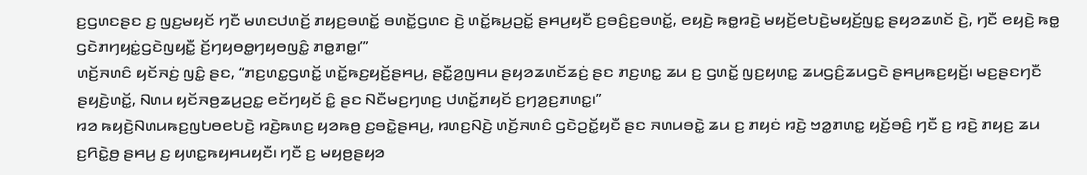ꤢ꤬ꤞꤛꤢꤔꤢ ꤢ꤬ ꤜꤢ꤬ꤗꤟꤢꤩ ꤚꤢꤪ ꤗꤛꤢꤓꤛꤢꤩ꤬ ꤊꤟꤢ꤬ꤋꤛꤢꤩ꤭ ꤋꤛꤢꤩ꤭ꤞꤛꤢ ꤢꤧ꤬ ꤛꤢꤩ꤭ꤒꤣ꤬ꤑꤢꤩ꤭ ꤔꤌꤣ꤬ꤟꤢꤪ ꤢ꤬ꤋꤢꤨ꤬ꤢ꤬ꤋꤛꤢꤩ꤭, ꤕꤟꤢꤧ꤬ ꤒꤥ꤭ꤙꤢꤧ꤬ ꤗꤟꤢꤩ꤬ꤕꤝꤢꤧ꤬ꤗꤟꤢꤩ꤬ꤜꤢ꤭ ꤔꤟꤤꤘꤛꤢꤩ ꤢꤧ꤬, ꤚꤢꤪ ꤕꤟꤢꤧ꤬ ꤒꤥ꤭ ꤞꤢꤧꤊꤚꤟꤢꤦ꤭ꤞꤢꤧꤜꤟꤢꤪ꤭ ꤢꤩ꤬ꤚꤟꤥꤥ꤭ꤚꤟꤥꤜꤢꤨ꤭ ꤊꤥ꤭ꤊꤥ꤭꤯’”
ꤛꤢꤩ꤬ꤏꤛꤢꤨ ꤟꤢꤩꤏꤢꤦ꤬ ꤜꤢꤨ꤭ ꤔꤢ, “ꤊꤢ꤬ꤛꤢ꤭ꤞꤛꤢꤩ꤭ ꤛꤢꤩ꤭ꤒꤢ꤬ꤟꤢꤩ꤬ꤔꤌꤣ꤬, ꤔꤢꤪ꤭ꤤ꤬ꤜꤌꤣ ꤔꤟꤤꤘꤛꤢꤩꤘꤢꤦ꤬ ꤔꤢ ꤊꤢ꤬ꤛꤢ꤭ ꤘꤣ ꤢ꤬ ꤞꤛꤢꤩ꤭ ꤜꤢ꤬ꤟꤛꤢ꤭ ꤘꤣꤞꤢꤨ꤬ꤘꤣꤞꤢꤧ ꤔꤌꤣ꤬ꤒꤢ꤬ꤟꤢꤩ꤬꤯ ꤗꤢ꤬ꤔꤢꤚꤢꤪ ꤔꤟꤢꤧ꤬ꤛꤢꤩ꤭, ꤡꤛꤣ ꤟꤢꤩꤏꤥ꤬ꤘꤣ꤬ꤑꤢ꤭ ꤕꤢꤩꤚꤟꤢꤩ ꤢꤨ꤭ ꤔꤢ ꤡꤢꤪꤗꤢ꤬ꤚꤛꤢ꤬ ꤓꤛꤢꤩ꤭ꤊꤟꤢꤩ ꤢ꤬ꤚꤤ꤬ꤢ꤬ꤊꤛꤢ꤭꤯”
ꤙꤤ ꤒꤟꤢꤧ꤬ꤡꤛꤣꤒꤢ꤬ꤜꤝꤥꤕꤝꤢꤧ꤬ ꤙꤢꤧ꤬ꤒꤛꤢ꤬ ꤟꤤꤒꤥ꤬ ꤢ꤬ꤋꤢꤧ꤭ꤔꤌꤣ꤬, ꤙꤛꤢ꤬ꤡꤢꤧ꤬ ꤛꤢꤩ꤬ꤏꤛꤢꤨ ꤞꤢꤧꤑꤢꤩ꤭ꤟꤢꤪ ꤔꤢ ꤏꤛꤣꤋꤢꤧ꤭ ꤘꤣ ꤢ꤬ ꤊꤟꤢꤦ ꤙꤢꤧ꤬ ꤠꤤ꤭ꤊꤛꤢ꤭ ꤟꤢꤩ꤬ꤋꤢꤨ꤬ ꤚꤢꤪ ꤢ꤬ ꤙꤢꤧ꤬ ꤊꤟꤢ꤬ ꤘꤣ ꤢ꤬ꤖꤢꤧ꤭ꤥ꤬ ꤔꤌꤣ꤬ ꤢ꤬ ꤟꤛꤢ꤭ꤒꤟꤌꤣꤟꤢꤪ꤯ ꤚꤢꤪ ꤢ꤬ ꤗꤟꤥ꤬ꤔꤟꤤ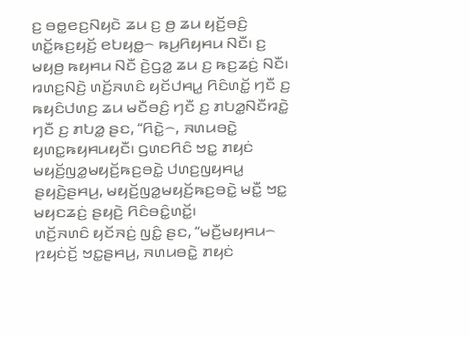ꤢ꤬ ꤋꤥ꤭ꤕꤢ꤬ꤡꤟꤢꤧ ꤘꤣ ꤢ꤬ ꤥ꤬ ꤘꤣ ꤟꤢꤩ꤬ꤋꤢꤨ꤬ ꤛꤢꤩ꤭ꤒꤢ꤬ꤟꤢꤩ꤬ ꤕꤝꤟꤥ꤭꤮ ꤒꤣ꤬ꤖꤟꤌꤣ ꤡꤢꤪ꤯ ꤢ꤬ ꤗꤟꤥ꤬ ꤒꤟꤌꤣ ꤡꤢꤪ ꤢꤧ꤬ꤞꤤ꤭ ꤘꤣ ꤢ꤬ ꤒꤢ꤬ꤘꤢꤦ꤬ ꤡꤢꤪ꤯
ꤙꤛꤢ꤬ꤡꤢꤧ꤬ ꤛꤢꤩ꤬ꤏꤛꤢꤨ ꤟꤢꤩꤓꤌꤣ꤭ ꤖꤢꤨꤛꤢꤩ꤭ ꤚꤢꤪ ꤢ꤬ ꤒꤟꤢꤨꤓꤛꤢ꤬ ꤘꤣ ꤗꤢꤪꤋꤢꤨ꤬ ꤚꤢꤪ ꤢ꤬ ꤊꤝꤤ꤭ꤡꤢꤪꤙꤢꤧ꤭ ꤚꤢꤪ ꤢ꤬ ꤊꤝꤤ꤭ ꤔꤢ, “ꤖꤢꤧ꤭꤮, ꤏꤛꤣꤋꤢꤧ꤭ ꤟꤛꤢ꤭ꤒꤟꤌꤣꤟꤢꤪ꤯ ꤞꤛꤢꤖꤢꤨ ꤠꤢ꤭ ꤊꤟꤢꤦ ꤗꤟꤢꤩ꤬ꤜꤤ꤭ꤗꤟꤢꤩ꤬ꤒꤢ꤬ꤋꤢꤧ꤭ ꤓꤛꤢ꤬ꤜꤟꤌꤣ꤭ ꤔꤟꤢꤧ꤬ꤔꤌꤣ꤬, ꤗꤟꤢꤩ꤬ꤜꤤ꤭ꤗꤟꤢꤩ꤬ꤒꤢ꤬ꤋꤢꤧ꤭ ꤗꤢꤪ꤭ ꤠꤢ꤭ ꤗꤟꤢꤘꤢꤦ꤬ ꤔꤟꤢꤧ꤬ ꤖꤢꤨꤋꤢꤨ꤭ꤛꤢꤩ꤭꤯
ꤛꤢꤩ꤬ꤏꤛꤢꤨ ꤟꤢꤩꤏꤢꤦ꤬ ꤜꤢꤨ꤭ ꤔꤢ, “ꤗꤢꤪ꤬ꤗꤟꤌꤣ꤮ ꤐꤟꤢꤦꤢꤩ꤬ ꤠꤢ꤭ꤔꤌꤣ꤬, ꤏꤛꤣꤋꤢꤧ꤭ ꤊꤟꤢꤦ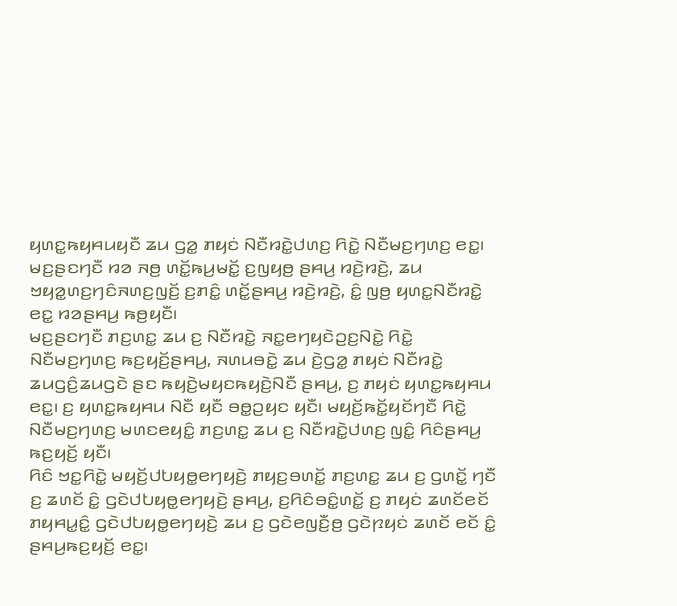ꤟꤛꤢ꤭ꤒꤟꤌꤣꤟꤢꤪ ꤘꤣ ꤞꤤ꤭ ꤊꤟꤢꤦ ꤡꤢꤪꤙꤢꤧ꤭ꤓꤛꤢ꤬ ꤖꤢꤧ꤭ ꤡꤢꤪꤗꤢ꤬ꤚꤛꤢ꤬ ꤕꤢ꤭꤯ ꤗꤢ꤬ꤔꤢꤚꤢꤪ ꤙꤤ ꤏꤥ꤬ ꤛꤢꤩ꤭ꤒꤣ꤬ꤗꤢꤩ꤭ ꤢ꤬ꤜꤟꤥ꤬ ꤔꤌꤣ꤬ ꤙꤢꤧ꤬ꤙꤢꤧ꤬, ꤘꤣ ꤠꤟꤤ꤭ꤛꤢ꤬ꤚꤢꤨꤏꤛꤢ꤬ꤜꤢꤩ꤬ ꤢ꤬ꤊꤢꤨ꤭ ꤛꤢꤩ꤭ꤔꤌꤣ꤬ ꤙꤢꤧ꤬ꤙꤢꤧ꤬, ꤢꤨ꤭ ꤜꤥ꤬ ꤟꤛꤢ꤭ꤡꤢꤪꤙꤢꤧ꤭ ꤕꤢ꤭ ꤙꤤꤔꤌꤣ꤬ ꤒꤥ꤬ꤟꤢꤪ꤯
ꤗꤢ꤬ꤔꤢꤚꤢꤪ ꤊꤢ꤬ꤛꤢ꤭ ꤘꤣ ꤢ꤬ ꤡꤢꤪꤙꤢꤧ꤭ ꤏꤢ꤭ꤕꤚꤟꤢꤧꤑꤢ꤬ꤡꤢꤧ꤭ ꤖꤢꤧ꤭ ꤡꤢꤪꤗꤢ꤬ꤚꤛꤢ꤬ ꤒꤢ꤬ꤟꤢꤩ꤬ꤔꤌꤣ꤬, ꤏꤛꤣꤋꤢꤧ꤭ ꤘꤣ ꤢꤧ꤬ꤞꤤ꤭ ꤊꤟꤢꤦ ꤡꤢꤪꤙꤢꤧ꤭ ꤘꤣꤞꤢꤨ꤬ꤘꤣꤞꤢꤧ ꤔꤢ ꤒꤟꤢꤧ꤬ꤗꤟꤢꤒꤟꤢꤧ꤬ꤡꤢꤪ ꤔꤌꤣ꤬, ꤢ꤬ ꤊꤟꤢꤦ ꤟꤛꤢ꤭ꤒꤟꤌꤣ ꤕꤢ꤭꤯ ꤢ꤬ ꤟꤛꤢ꤭ꤒꤟꤌꤣ ꤡꤢꤪ ꤟꤢꤪ ꤋꤥ꤭ꤑꤟꤢ ꤟꤢꤪ꤯ ꤗꤟꤢꤩ꤬ꤒꤢꤩ꤭ꤟꤢꤩꤚꤢꤪ ꤖꤢꤧ꤭ ꤡꤢꤪꤗꤢ꤬ꤚꤛꤢ꤬ ꤗꤛꤢꤕꤟꤢꤨ꤭ ꤊꤢ꤬ꤛꤢ꤭ ꤘꤣ ꤢ꤬ ꤡꤢꤪꤙꤢꤧ꤭ꤓꤛꤢ꤬ ꤜꤢꤨ꤭ ꤖꤢꤨꤔꤌꤣ꤬ ꤒꤢ꤬ꤟꤢꤩ꤬ ꤟꤢꤪ꤯
ꤖꤢꤨ ꤠꤢ꤭ꤖꤢꤧ꤭ ꤗꤟꤢꤩ꤬ꤓꤝꤟꤥ꤭ꤕꤚꤟꤢꤧ꤬ ꤊꤟꤢ꤬ꤋꤛꤢꤩ꤭ ꤊꤢ꤬ꤛꤢ꤭ ꤘꤣ ꤢ꤬ ꤞꤛꤢꤩ꤭ ꤚꤢꤪ ꤢ꤬ ꤘꤛꤢꤩ ꤢꤨ꤭ ꤞꤢꤧꤓꤝꤟꤥ꤭ꤕꤚꤟꤢꤧ꤬ ꤔꤌꤣ꤬, ꤢ꤬ꤖꤢꤨꤋꤢꤨ꤭ꤛꤢꤩ꤭ ꤢ꤬ ꤊꤟꤢꤦ ꤘꤛꤢꤩꤕꤢꤩ ꤊꤟꤌꤣ꤭ꤢꤨ꤭ ꤞꤢꤧꤓꤝꤟꤥ꤭ꤕꤚꤟꤢꤧ꤬ ꤘꤣ ꤢ꤬ ꤞꤢꤧꤕꤜꤢꤪ꤬ꤥ꤬ ꤞꤢꤧꤐꤟꤢꤦ ꤘꤛꤢꤩ ꤕꤢꤩ ꤢꤨ꤭ ꤔꤌꤣ꤬ꤒꤢ꤬ꤟꤢꤩ꤬ ꤕꤢ꤭꤯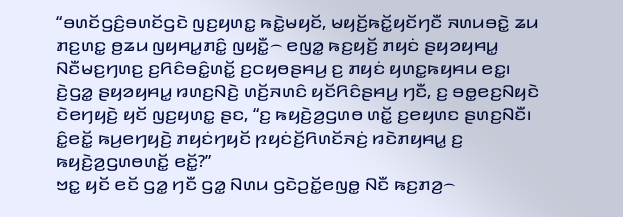“ꤋꤛꤢꤩꤞꤢꤨ꤬ꤋꤛꤢꤩꤞꤢꤧ ꤜꤢ꤬ꤟꤛꤢ꤭ ꤒꤢꤧ꤭ꤗꤟꤢꤩ, ꤗꤟꤢꤩ꤬ꤒꤢꤩ꤭ꤟꤢꤩꤚꤢꤪ ꤏꤛꤣꤋꤢꤧ꤭ ꤘꤣ ꤊꤢ꤬ꤛꤢ꤭ ꤥ꤬ꤘꤣ ꤜꤟꤌꤣ꤭ꤊꤢꤨ꤭ ꤜꤟꤢꤪ꤭꤮ ꤕꤜꤤ꤭ ꤒꤢ꤬ꤟꤢꤩ꤬ ꤊꤟꤢꤦ ꤔꤟꤤꤟꤌꤣ꤭ ꤡꤢꤪꤗꤢ꤬ꤚꤛꤢ꤬ ꤢ꤬ꤖꤢꤨꤋꤢꤨ꤭ꤛꤢꤩ꤭ ꤢ꤬ꤍꤟꤥꤔꤌꤣ꤬ ꤢ꤬ ꤊꤟꤢꤦ ꤟꤛꤢ꤭ꤒꤟꤌꤣ ꤕꤢ꤭꤯
ꤢꤧ꤬ꤞꤤ꤭ ꤔꤟꤤꤟꤌꤣ꤭ ꤙꤛꤢ꤬ꤡꤢꤧ꤬ ꤛꤢꤩ꤬ꤏꤛꤢꤨ ꤟꤢꤩꤖꤢꤨꤔꤌꤣ꤬ ꤚꤢꤪ, ꤢ꤬ ꤋꤥ꤭ꤕꤢ꤬ꤡꤟꤢꤧ ꤢꤧꤕꤚꤟꤢꤧ꤬ ꤟꤢꤩ ꤜꤢ꤬ꤟꤛꤢ꤭ ꤔꤢ, “ꤢ꤬ ꤒꤟꤢꤧ꤬ꤤ꤬ꤞꤛꤥ ꤛꤢꤩ꤭ ꤢ꤬ꤕꤟꤛꤢ ꤔꤛꤢ꤬ꤡꤢꤪ꤯ ꤢꤨ꤭ꤕꤢꤩ꤭ ꤒꤣ꤬ꤕꤚꤟꤢꤧ꤬ ꤊꤟꤢꤦꤚꤟꤢꤩ ꤐꤟꤢꤦꤢꤩ꤬ꤖꤛꤢꤩꤏꤢꤦ꤬ ꤙꤢꤧꤊꤟꤌꤣ꤭ ꤢ꤬ ꤒꤟꤢꤧ꤬ꤤ꤬ꤞꤛꤥꤛꤢꤩ꤭ ꤕꤢꤩ꤭?”
ꤠꤢ꤭ ꤟꤢꤩ ꤕꤢꤩ ꤞꤤ꤭ ꤚꤢꤪ ꤞꤤ꤭ ꤡꤛꤣ ꤞꤢꤧꤑꤢꤩ꤭ꤕꤜꤥ꤭ ꤡꤢꤪ ꤒꤢ꤬ꤊꤤ꤬꤮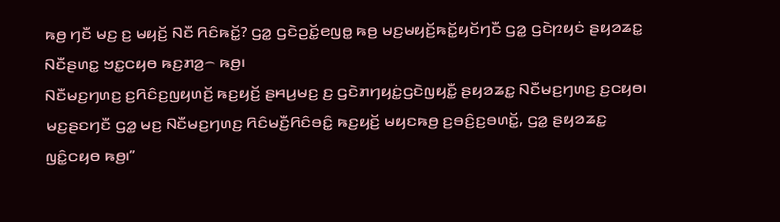ꤒꤥ꤬ ꤚꤢꤪ ꤗꤢ꤬ ꤢ꤬ ꤗꤟꤢꤩ꤬ ꤡꤢꤪ ꤖꤢꤨꤒꤢꤩ꤭? ꤞꤤ꤭ ꤞꤢꤧꤑꤢꤩ꤭ꤕꤜꤥ꤭ ꤒꤥ꤬ ꤗꤢ꤬ꤗꤟꤢꤩ꤬ꤒꤢꤩ꤭ꤟꤢꤩꤚꤢꤪ ꤞꤤ꤭ ꤞꤢꤧꤐꤟꤢꤦ ꤔꤟꤤꤘꤢ꤭ ꤡꤢꤪꤔꤛꤢ꤭ ꤠꤢ꤭ꤍꤟꤥ ꤒꤢ꤬ꤊꤤ꤬꤮ ꤒꤥ꤬꤯
ꤡꤢꤪꤗꤢ꤬ꤚꤛꤢ꤬ ꤢ꤬ꤖꤢꤨꤢ꤬ꤜꤟꤛꤢꤩ꤬ ꤒꤢ꤬ꤟꤢꤩ꤬ ꤔꤌꤣ꤬ꤗꤢ꤬ ꤢ꤬ ꤞꤢꤧꤊꤚꤟꤢꤦ꤭ꤞꤢꤧꤜꤟꤢꤪ꤭ ꤔꤟꤤꤘꤢ꤭ ꤡꤢꤪꤗꤢ꤬ꤚꤛꤢ꤬ ꤢ꤬ꤍꤟꤥ꤯ ꤗꤢ꤬ꤔꤢꤚꤢꤪ ꤞꤤ꤭ ꤗꤢ꤬ ꤡꤢꤪꤗꤢ꤬ꤚꤛꤢ꤬ ꤖꤢꤨꤗꤢꤪ꤬ꤖꤢꤨꤋꤢꤨ꤭ ꤒꤢ꤬ꤟꤢꤩ꤬ ꤗꤟꤢꤒꤥ꤬ ꤢ꤬ꤋꤢꤨ꤬ꤢ꤬ꤋꤛꤢꤩ꤭, ꤞꤤ꤭ ꤔꤟꤤꤘꤢ꤭ ꤜꤢꤨ꤭ꤍꤟꤥ ꤒꤥ꤬꤯”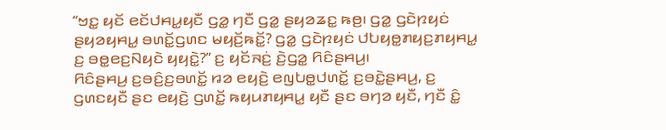“ꤠꤢ꤭ ꤟꤢꤩ ꤕꤢꤩꤓꤌꤣ꤭ꤟꤢꤪ ꤞꤤ꤭ ꤚꤢꤪ ꤞꤤ꤭ ꤔꤟꤤꤘꤢ꤭ ꤒꤥ꤬꤯ ꤞꤤ꤭ ꤞꤢꤧꤐꤟꤢꤦ ꤔꤟꤤꤟꤌꤣ꤭ ꤋꤛꤢꤩ꤭ꤞꤛꤢ ꤗꤟꤢꤩ꤬ꤒꤢꤩ꤭? ꤞꤤ꤭ ꤞꤢꤧꤐꤟꤢꤦ ꤓꤝꤟꤥ꤭ꤊꤟꤢ꤬ꤊꤟꤌꤣ꤭ ꤢ꤬ ꤋꤥ꤭ꤕꤢ꤬ꤡꤟꤢꤧ ꤟꤟꤢꤧ꤭?” ꤢ꤬ ꤟꤢꤩꤏꤢꤦ꤬ ꤢꤧ꤬ꤞꤤ꤭ ꤖꤢꤨꤔꤌꤣ꤬꤯
ꤖꤢꤨꤔꤌꤣ꤬ ꤢ꤬ꤋꤢꤨ꤬ꤢ꤬ꤋꤛꤢꤩ꤭ ꤙꤤ ꤕꤟꤢꤧ꤬ ꤕꤜꤝꤥ꤭ꤓꤛꤢꤩ꤭ ꤢ꤬ꤋꤢꤧ꤭ꤔꤌꤣ꤬, ꤢ꤬ ꤞꤛꤢꤟꤢꤪ ꤔꤢ ꤕꤟꤢꤧ꤬ ꤞꤛꤢꤩ꤭ ꤒꤟꤣꤊꤟꤌꤣ꤭ ꤟꤢꤪ ꤔꤢ ꤋꤚꤤ ꤟꤢꤪ, ꤚꤢꤪ ꤢꤨ꤭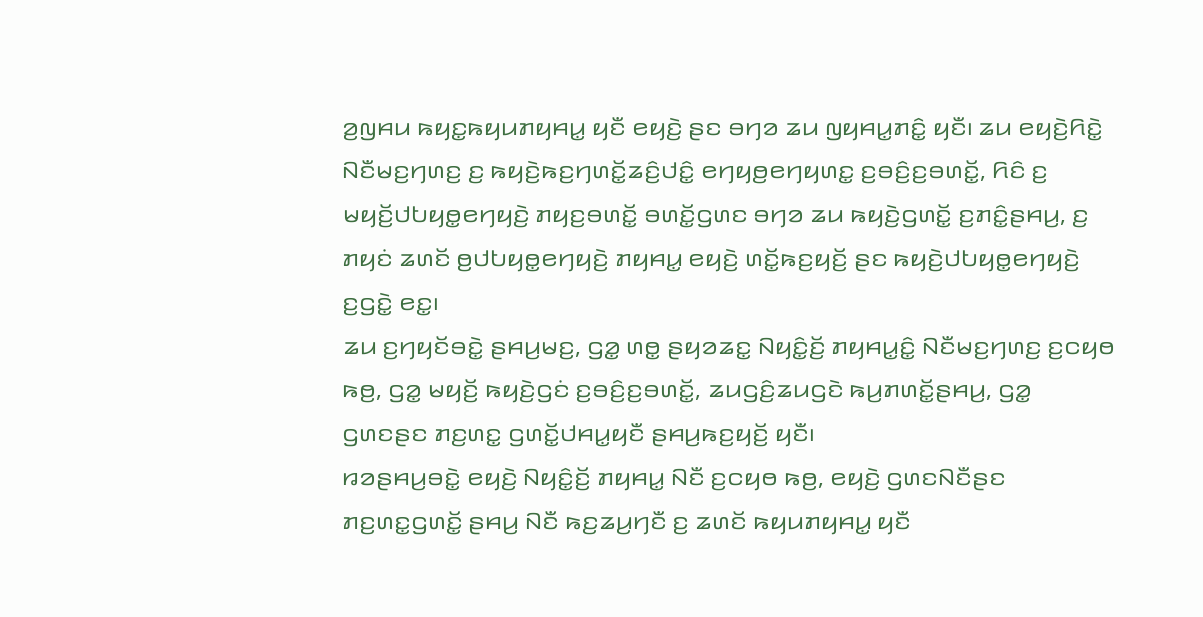ꤤ꤬ꤜꤌꤣ ꤒꤟꤢ꤭ꤒꤟꤣꤊꤟꤌꤣ꤭ ꤟꤢꤪ ꤕꤟꤢꤧ꤬ ꤔꤢ ꤋꤚꤤ ꤘꤣ ꤜꤟꤌꤣ꤭ꤊꤢꤨ꤭ ꤟꤢꤪ꤯ ꤘꤣ ꤕꤟꤢꤧ꤬ꤖꤢꤧ꤭ ꤡꤢꤪꤗꤢ꤬ꤚꤛꤢ꤬ ꤢ꤬ ꤒꤟꤢꤧ꤬ꤒꤢ꤬ꤚꤛꤢꤩ꤭ꤘꤢꤨ꤬ꤓꤢꤨ꤭ ꤕꤚꤟꤥ꤬ꤕꤚꤟꤛꤢ꤭ ꤢ꤬ꤋꤢꤨ꤬ꤢ꤬ꤋꤛꤢꤩ꤭, ꤖꤢꤨ ꤢ꤬ ꤗꤟꤢꤩ꤬ꤓꤝꤟꤥ꤭ꤕꤚꤟꤢꤧ꤬ ꤊꤟꤢ꤬ꤋꤛꤢꤩ꤭ ꤋꤛꤢꤩ꤭ꤞꤛꤢ ꤋꤚꤤ ꤘꤣ ꤒꤟꤢꤧ꤬ꤞꤛꤢꤩ꤭ ꤢ꤬ꤊꤢꤨ꤭ꤔꤌꤣ꤬, ꤢ꤬ ꤊꤟꤢꤦ ꤘꤛꤢꤩ ꤥ꤬ꤓꤝꤟꤥ꤭ꤕꤚꤟꤢꤧ꤬ ꤊꤟꤌꤣ꤭ ꤕꤟꤢꤧ꤬ ꤛꤢꤩ꤭ꤒꤢ꤬ꤟꤢꤩ꤬ ꤔꤢ ꤒꤟꤢꤧ꤬ꤓꤝꤟꤥ꤭ꤕꤚꤟꤢꤧ꤬ ꤢ꤬ꤞꤢꤧ꤭ ꤕꤢ꤭꤯
ꤘꤣ ꤢ꤬ꤚꤟꤢꤩꤋꤢꤧ꤭ ꤔꤌꤣ꤬ꤗꤢ꤬, ꤞꤤ꤭ ꤛꤥ꤭ ꤔꤟꤤꤘꤢ꤭ ꤡꤟꤢꤨ꤭ꤢꤩ꤬ ꤊꤟꤌꤣ꤭ꤢꤨ꤭ ꤡꤢꤪꤗꤢ꤬ꤚꤛꤢ꤬ ꤢ꤬ꤍꤟꤥ ꤒꤥ꤬, ꤞꤤ꤭ ꤗꤟꤢꤩ꤬ ꤒꤟꤢꤧ꤬ꤞꤢꤦ ꤢ꤬ꤋꤢꤨ꤬ꤢ꤬ꤋꤛꤢꤩ꤭, ꤘꤣꤞꤢꤨ꤬ꤘꤣꤞꤢꤧ ꤒꤣ꤬ꤊꤛꤢꤩ꤭ꤔꤌꤣ꤬, ꤞꤤ꤭ ꤞꤛꤢꤔꤢ ꤊꤢ꤬ꤛꤢ꤭ ꤞꤛꤢꤩ꤭ꤓꤌꤣ꤭ꤟꤢꤪ ꤔꤌꤣ꤬ꤒꤢ꤬ꤟꤢꤩ꤬ ꤟꤢꤪ꤯
ꤙꤤꤔꤌꤣ꤬ꤋꤢꤧ꤭ ꤕꤟꤢꤧ꤬ ꤡꤟꤢꤨ꤭ꤢꤩ꤬ ꤊꤟꤌꤣ꤭ ꤡꤢꤪ ꤢ꤬ꤍꤟꤥ ꤒꤥ꤬, ꤕꤟꤢꤧ꤬ ꤞꤛꤢꤡꤢꤪꤔꤢ ꤊꤢ꤬ꤛꤢ꤭ꤞꤛꤢꤩ꤭ ꤔꤌꤣ꤬ ꤡꤢꤪ ꤒꤢ꤬ꤘꤣ꤬ꤚꤢꤪ ꤢ꤬ ꤘꤛꤢꤩ ꤒꤟꤣꤊꤟꤌꤣ꤭ ꤟꤢꤪ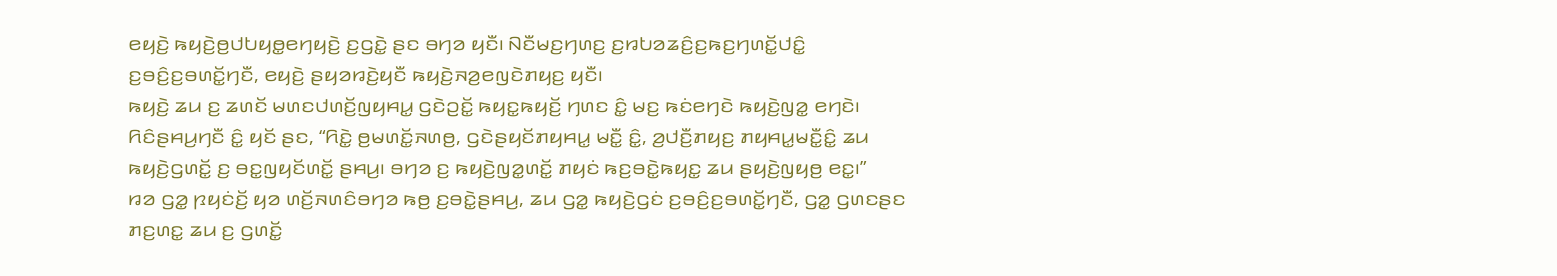ꤕꤟꤢꤧ꤬ ꤒꤟꤢꤧ꤬ꤥ꤬ꤓꤝꤟꤥ꤭ꤕꤚꤟꤢꤧ꤬ ꤢ꤬ꤞꤢꤧ꤭ ꤔꤢ ꤋꤚꤤ ꤟꤢꤪ꤯ ꤡꤢꤪꤗꤢ꤬ꤚꤛꤢ꤬ ꤢ꤬ꤙꤝꤤꤘꤢꤨ꤬ꤢ꤬ꤒꤢ꤬ꤚꤛꤢꤩ꤭ꤓꤢꤨ꤭ ꤢ꤬ꤋꤢꤨ꤬ꤢ꤬ꤋꤛꤢꤩ꤭ꤚꤢꤪ, ꤕꤟꤢꤧ꤬ ꤔꤟꤤꤙꤢꤧ꤬ꤟꤢꤪ ꤒꤟꤢꤧ꤬ꤏꤤ꤬ꤕꤜꤢꤧꤊꤟꤢ꤬ ꤟꤢꤪ꤯
ꤒꤟꤢꤧ꤬ ꤘꤣ ꤢ꤬ ꤘꤛꤢꤩ ꤗꤛꤢꤓꤛꤢꤩ꤬ꤜꤟꤌꤣ꤭ ꤞꤢꤧꤑꤢꤩ꤭ ꤒꤟꤢ꤭ꤒꤟꤢꤩ꤬ ꤚꤛꤢ ꤢꤨ꤭ ꤗꤢ꤬ ꤒꤢꤦꤕꤚꤢꤧ ꤒꤟꤢꤧ꤬ꤜꤤ꤭ ꤕꤚꤢꤧ꤯ ꤖꤢꤨꤔꤌꤣ꤬ꤚꤢꤪ ꤢꤨ꤭ ꤟꤢꤩ ꤔꤢ, “ꤖꤢꤧ꤭ ꤥ꤬ꤗꤛꤢꤩ꤭ꤏꤛꤥ꤬, ꤞꤢꤧꤔꤟꤢꤩꤊꤟꤌꤣ꤭ ꤗꤢꤪ꤭ ꤢꤨ꤭, ꤤ꤬ꤓꤢꤪ꤬ꤊꤟꤢ꤬ ꤊꤟꤌꤣ꤭ꤗꤢꤪ꤭ꤢꤨ꤭ ꤘꤣ ꤒꤟꤢꤧ꤬ꤞꤛꤢꤩ꤭ ꤢ꤬ ꤋꤢ꤭ꤜꤟꤢꤩꤛꤢꤩ꤭ ꤔꤌꤣ꤬꤯ ꤋꤚꤤ ꤢ꤬ ꤒꤟꤢꤧ꤬ꤜꤤ꤭ꤛꤢꤩ꤭ ꤊꤟꤢꤦ ꤒꤢ꤬ꤋꤢꤧ꤭ꤒꤟꤢ꤭ ꤘꤣ ꤔꤟꤢꤧ꤬ꤜꤟꤥ꤬ ꤕꤢ꤭꤯”
ꤙꤤ ꤞꤤ꤭ ꤐꤟꤢꤦꤢꤩ꤬ ꤟꤤ ꤛꤢꤩ꤬ꤏꤛꤢꤨꤋꤚꤤ ꤒꤥ꤬ ꤢ꤬ꤋꤢꤧ꤭ꤔꤌꤣ꤬, ꤘꤣ ꤞꤤ꤭ ꤒꤟꤢꤧ꤬ꤞꤢꤦ ꤢ꤬ꤋꤢꤨ꤬ꤢ꤬ꤋꤛꤢꤩ꤭ꤚꤢꤪ, ꤞꤤ꤭ ꤞꤛꤢꤔꤢ ꤊꤢ꤬ꤛꤢ꤭ ꤘꤣ ꤢ꤬ ꤞꤛꤢꤩ꤭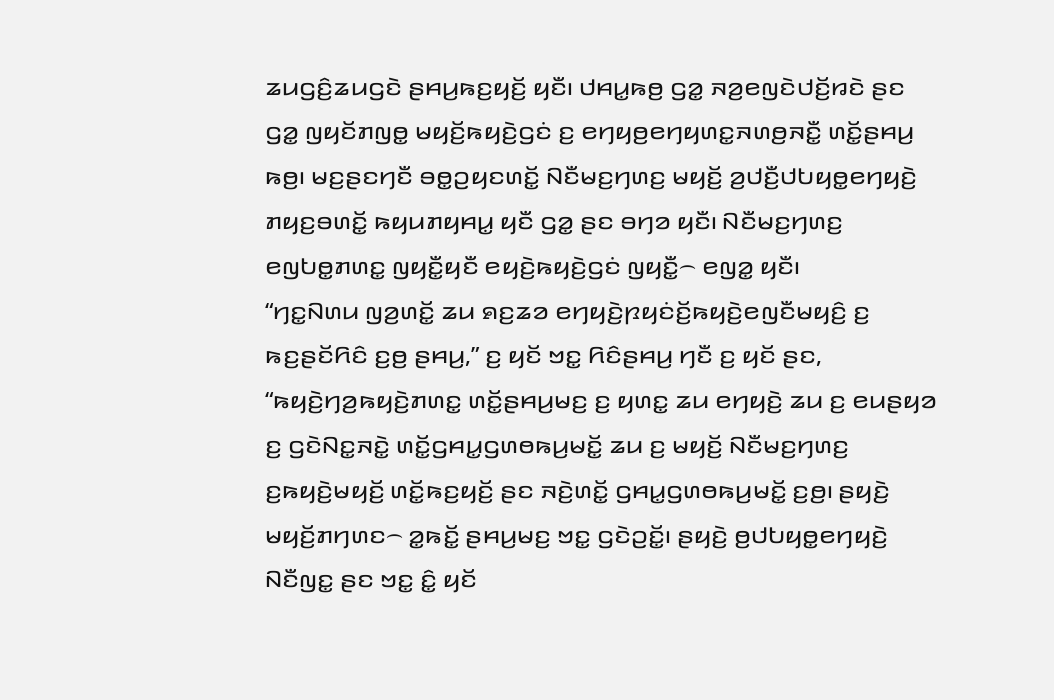ꤘꤣꤞꤢꤨ꤬ꤘꤣꤞꤢꤧ ꤔꤌꤣ꤬ꤒꤢ꤬ꤟꤢꤩ꤬ ꤟꤢꤪ꤯ ꤓꤌꤣ꤭ꤒꤥ꤬ ꤞꤤ꤭ ꤏꤤ꤬ꤕꤜꤢꤧꤓꤢꤩ꤬ꤙꤢꤧ ꤔꤢ ꤞꤤ꤭ ꤜꤟꤢꤩꤊꤜꤥ꤭ ꤗꤟꤢꤩ꤬ꤒꤟꤢꤧ꤬ꤞꤢꤦ ꤢ꤬ ꤕꤚꤟꤥ꤬ꤕꤚꤟꤛꤢ꤭ꤏꤛꤥ꤬ꤏꤢꤪ꤭ ꤛꤢꤩ꤭ꤔꤌꤣ꤬ ꤒꤥ꤬꤯ ꤗꤢ꤬ꤔꤢꤚꤢꤪ ꤋꤥ꤭ꤑꤟꤢꤛꤢꤩ꤭ ꤡꤢꤪꤗꤢ꤬ꤚꤛꤢ꤬ ꤗꤟꤢꤩ꤬ ꤤ꤬ꤓꤢꤪ꤬ꤓꤝꤟꤥ꤭ꤕꤚꤟꤢꤧ꤬ ꤊꤟꤢ꤬ꤋꤛꤢꤩ꤭ ꤒꤟꤣꤊꤟꤌꤣ꤭ ꤟꤢꤪ ꤞꤤ꤭ ꤔꤢ ꤋꤚꤤ ꤟꤢꤪ꤯ ꤡꤢꤪꤗꤢ꤬ꤚꤛꤢ꤬ ꤕꤜꤝꤥ꤭ꤊꤛꤢ꤭ ꤜꤟꤢꤪ꤭ꤟꤢꤪ ꤕꤟꤢꤧ꤬ꤒꤟꤢꤧ꤬ꤞꤢꤦ ꤜꤟꤢꤪ꤭꤮ ꤕꤜꤤ꤭ ꤟꤢꤪ꤯
“ꤚꤢ꤭ꤡꤛꤣ ꤜꤤ꤬ꤛꤢꤩ꤭ ꤘꤣ ꤎꤢ꤬ꤘꤤ ꤕꤚꤟꤢꤧ꤬ꤐꤟꤢꤦꤢꤩ꤬ꤒꤟꤢꤧ꤬ꤕꤜꤢꤪꤗꤟꤢꤨ꤬ ꤢ꤬ ꤒꤢ꤬ꤔꤢꤩꤖꤢꤨ ꤢ꤬ꤥ꤬ ꤔꤌꤣ꤬,” ꤢ꤬ ꤟꤢꤩ ꤠꤢ꤭ ꤖꤢꤨꤔꤌꤣ꤬ ꤚꤢꤪ ꤢ꤬ ꤟꤢꤩ ꤔꤢ, “ꤒꤟꤢꤧ꤬ꤚꤤ꤬ꤒꤟꤢꤧ꤬ꤊꤛꤢ꤭ ꤛꤢꤩ꤭ꤔꤌꤣ꤬ꤗꤢ꤬ ꤢ꤬ ꤟꤛꤢ꤭ ꤘꤣ ꤕꤚꤟꤢꤧ꤬ ꤘꤣ ꤢ꤬ ꤕꤣꤔꤟꤤ ꤢ꤬ ꤞꤢꤧꤡꤢ꤭ꤏꤢꤧ꤭ ꤛꤢꤩ꤭ꤞꤌꤣ꤭ꤞꤛꤥꤒꤣ꤬ꤗꤢꤩ꤭ ꤘꤣ ꤢ꤬ ꤗꤟꤢꤩ꤬ ꤡꤢꤪꤗꤢ꤬ꤚꤛꤢ꤬ ꤢ꤬ꤒꤟꤢꤧ꤬ꤗꤟꤢꤩ꤬ ꤛꤢꤩ꤭ꤒꤢ꤬ꤟꤢꤩ꤬ ꤔꤢ ꤏꤢꤧ꤬ꤛꤢꤩ꤭ ꤞꤌꤣ꤭ꤞꤛꤥꤒꤣ꤬ꤗꤢꤩ꤭ ꤢ꤬ꤥ꤬꤯ ꤔꤟꤢꤧ꤬ ꤗꤟꤢꤩ꤬ꤊꤚꤛꤢ꤮ ꤤ꤭ꤒꤢꤩ꤭ ꤔꤌꤣ꤬ꤗꤢ꤬ ꤠꤢ꤭ ꤞꤢꤧꤑꤢꤩ꤭꤯ ꤔꤟꤢꤧ꤬ ꤥ꤬ꤓꤝꤟꤥ꤭ꤕꤚꤟꤢꤧ꤬ ꤡꤢꤪꤜꤢ꤭ ꤔꤢ ꤠꤢ꤭ ꤢꤨ꤭ ꤟꤢꤩ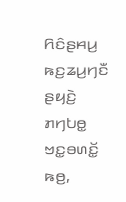ꤖꤢꤨꤔꤌꤣ꤬ ꤒꤢ꤬ꤘꤣ꤬ꤚꤢꤪ ꤔꤟꤢꤧ꤬ ꤊꤚꤝꤥ꤭ ꤠꤢ꤭ꤋꤛꤢꤩ꤭ ꤒꤥ꤬,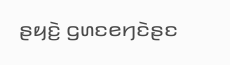ꤔꤟꤢꤧ꤬ ꤞꤛꤢꤕꤚꤢꤧꤔꤢ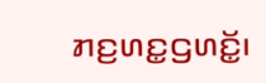ꤊꤢ꤬ꤛꤢ꤭ꤞꤛꤢꤩ꤭꤯